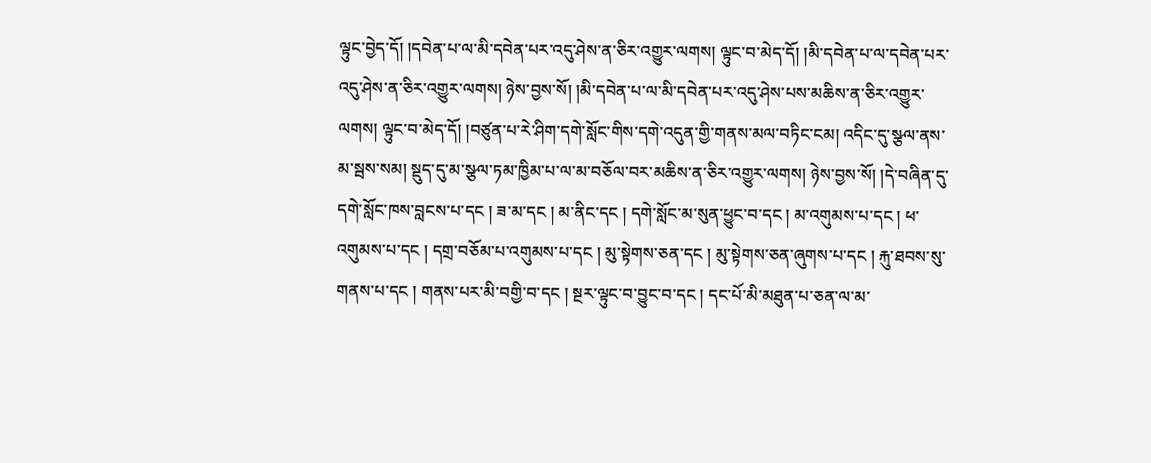ལྟུང་བྱེད་དོ། །དབེན་པ་ལ་མི་དབེན་པར་འདུ་ཤེས་ན་ཅིར་འགྱུར་ལགས། ལྟུང་བ་མེད་དོ། །མི་དབེན་པ་ལ་དབེན་པར་འདུ་ཤེས་ན་ཅིར་འགྱུར་ལགས། ཉེས་བྱས་སོ། །མི་དབེན་པ་ལ་མི་དབེན་པར་འདུ་ཤེས་པས་མཆིས་ན་ཅིར་འགྱུར་ལགས། ལྟུང་བ་མེད་དོ། །བཙུན་པ་རེ་ཤིག་དགེ་སློང་གིས་དགེ་འདུན་གྱི་གནས་མལ་བཏིང་ངམ། འདིང་དུ་སྩལ་ནས་མ་སྦས་སམ། སྡུད་དུ་མ་སྩལ་ཏམ་ཁྱིམ་པ་ལ་མ་བཅོལ་བར་མཆིས་ན་ཅིར་འགྱུར་ལགས། ཉེས་བྱས་སོ། །དེ་བཞིན་དུ་དགེ་སློང་ཁས་བླངས་པ་དང ། ཟ་མ་དང ། མ་ནིང་དང ། དགེ་སློང་མ་སུན་ཕྱུང་བ་དང ། མ་འགུམས་པ་དང ། ཕ་འགུམས་པ་དང ། དགྲ་བཅོམ་པ་འགུམས་པ་དང ། མུ་སྟེགས་ཅན་དང ། མུ་སྟེགས་ཅན་ཞུགས་པ་དང ། རྐུ་ཐབས་སུ་གནས་པ་དང ། གནས་པར་མི་བགྱི་བ་དང ། སྔར་ལྟུང་བ་བྱུང་བ་དང ། དང་པོ་མི་མཐུན་པ་ཅན་ལ་མ་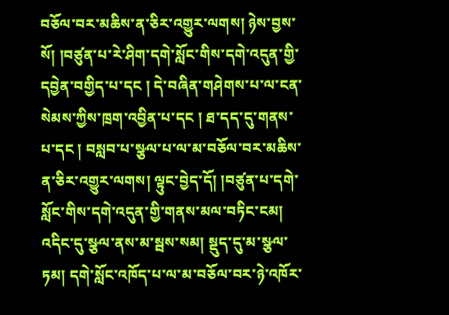བཅོལ་བར་མཆིས་ན་ཅིར་འགྱུར་ལགས། ཉེས་བྱས་སོ། །བཙུན་པ་རེ་ཤིག་དགེ་སློང་གིས་དགེ་འདུན་གྱི་དབྱེན་བགྱིད་པ་དང ། དེ་བཞིན་གཤེགས་པ་ལ་ངན་སེམས་ཀྱིས་ཁྲག་འབྱིན་པ་དང ། ཐ་དད་དུ་གནས་པ་དང ། བསླབ་པ་སྩལ་པ་ལ་མ་བཅོལ་བར་མཆིས་ན་ཅིར་འགྱུར་ལགས། ལྟུང་བྱེད་དོ། །བཙུན་པ་དགེ་སློང་གིས་དགེ་འདུན་གྱི་གནས་མལ་བཏིང་ངམ། འདིང་དུ་སྩལ་ནས་མ་སྦས་སམ། སྡུད་དུ་མ་སྩལ་ཏམ། དགེ་སློང་འཁོད་པ་ལ་མ་བཅོལ་བར་ཉེ་འཁོར་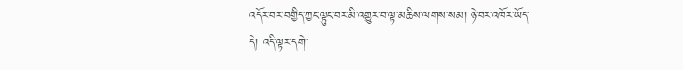འདོར་བར་བགྱིད་ཀྱང་ལྟུང་བར་མི་འགྱུར་བ་ལྟ་མཆིས་ལགས་སམ། ཉེ་བར་འཁོར་ཡོད་དེ། འདི་ལྟར་དགེ་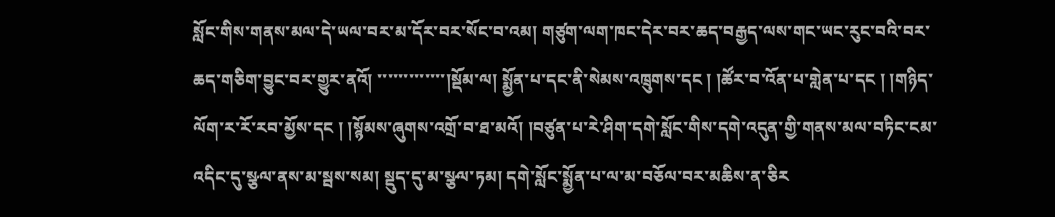སློང་གིས་གནས་མལ་དེ་ཡལ་བར་མ་དོར་བར་སོང་བ་འམ། གཙུག་ལག་ཁང་དེར་བར་ཆད་བརྒྱད་ལས་གང་ཡང་རུང་བའི་བར་ཆད་གཅིག་བྱུང་བར་གྱུར་ནའོ། ་་་་་་་་་་་་་།སྡོམ་ལ། སྨྱོན་པ་དང་ནི་སེམས་འཁྲུགས་དང ། །ཚོར་བ་འོན་པ་གླེན་པ་དང ། །གཉིད་ལོག་ར་རོ་རབ་མྱོས་དང ། །སྙོམས་ཞུགས་འགྲོ་བ་ཐ་མའོ། །བཙུན་པ་རེ་ཤིག་དགེ་སློང་གིས་དགེ་འདུན་གྱི་གནས་མལ་བཏིང་ངམ་འདིང་དུ་སྩལ་ནས་མ་སྦས་སམ། སྡུད་དུ་མ་སྩལ་ཏམ། དགེ་སློང་སྨྱོན་པ་ལ་མ་བཅོལ་བར་མཆིས་ན་ཅིར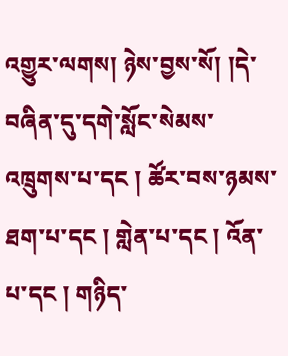འགྱུར་ལགས། ཉེས་བྱས་སོ། །དེ་བཞིན་དུ་དགེ་སློང་སེམས་འཁྲུགས་པ་དང ། ཚོར་བས་ཉམས་ཐག་པ་དང ། གླེན་པ་དང ། འོན་པ་དང ། གཉིད་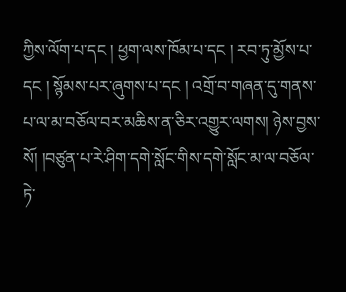ཀྱིས་ལོག་པ་དང ། ཕྱག་ལས་ཁོམ་པ་དང ། རབ་ཏུ་མྱོས་པ་དང ། སྙོམས་པར་ཞུགས་པ་དང ། འགྲོ་བ་གཞན་དུ་གནས་པ་ལ་མ་བཅོལ་བར་མཆིས་ན་ཅིར་འགྱུར་ལགས། ཉེས་བྱས་སོ། །བཙུན་པ་རེ་ཤིག་དགེ་སློང་གིས་དགེ་སློང་མ་ལ་བཅོལ་ཏེ་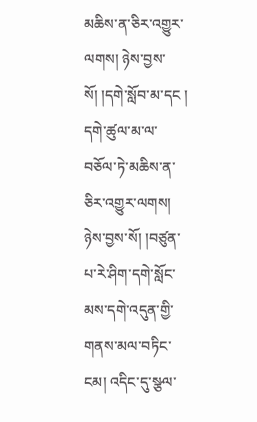མཆིས་ན་ཅིར་འགྱུར་ལགས། ཉེས་བྱས་སོ། །དགེ་སློབ་མ་དང ། དགེ་ཚུལ་མ་ལ་བཅོལ་ཏེ་མཆིས་ན་ཅིར་འགྱུར་ལགས། ཉེས་བྱས་སོ། །བཙུན་པ་རེ་ཤིག་དགེ་སློང་མས་དགེ་འདུན་གྱི་གནས་མལ་བཏིང་ངམ། འདིང་དུ་སྩལ་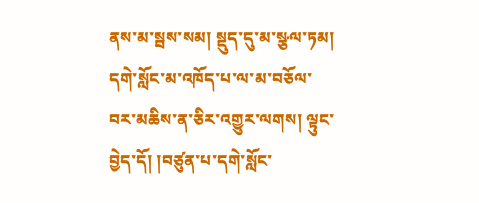ནས་མ་སྦས་སམ། སྡུད་དུ་མ་སྩལ་ཏམ། དགེ་སློང་མ་འཁོད་པ་ལ་མ་བཅོལ་བར་མཆིས་ན་ཅིར་འགྱུར་ལགས། ལྟུང་བྱེད་དོ། །བཙུན་པ་དགེ་སློང་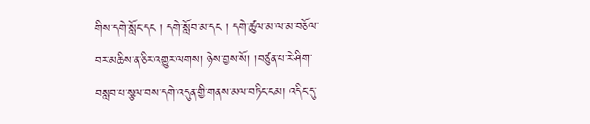གིས་དགེ་སློང་དང ། དགེ་སློབ་མ་དང ། དགེ་ཚུལ་མ་ལ་མ་བཅོལ་བར་མཆིས་ན་ཅིར་འགྱུར་ལགས། ཉེས་བྱས་སོ། །བཙུན་པ་རེ་ཤིག་བསླབ་པ་སྩལ་བས་དགེ་འདུན་གྱི་གནས་མལ་བཏིང་ངམ། འདིང་དུ་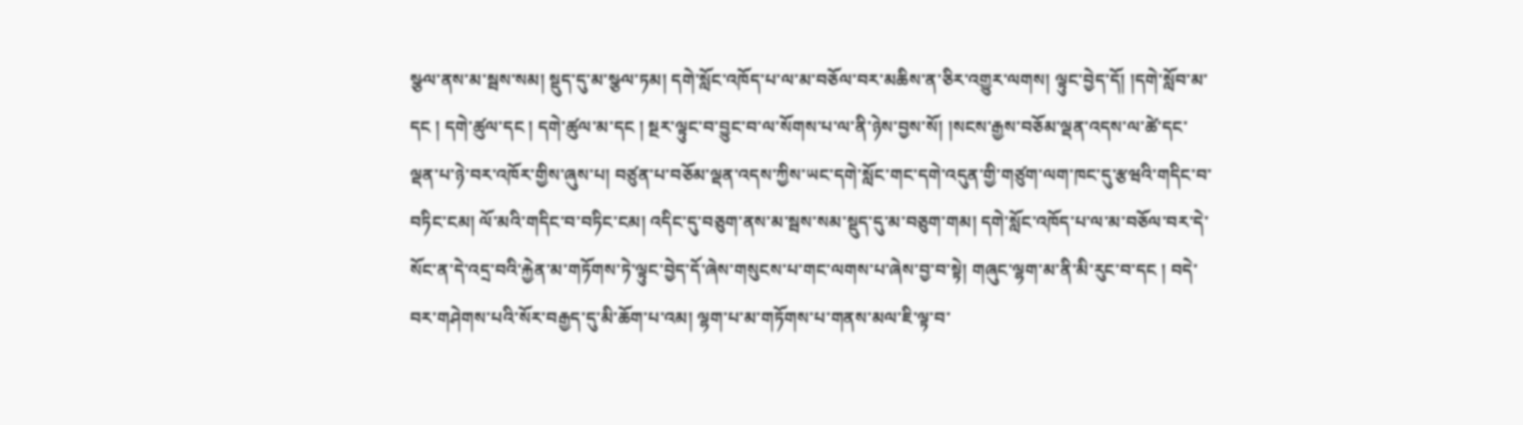སྩལ་ནས་མ་སྦས་སམ། སྡུད་དུ་མ་སྩལ་ཏམ། དགེ་སློང་འཁོད་པ་ལ་མ་བཅོལ་བར་མཆིས་ན་ཅིར་འགྱུར་ལགས། ལྟུང་བྱེད་དོ། །དགེ་སློབ་མ་དང ། དགེ་ཚུལ་དང ། དགེ་ཚུལ་མ་དང ། སྔར་ལྟུང་བ་བྱུང་བ་ལ་སོགས་པ་ལ་ནི་ཉེས་བྱས་སོ། །སངས་རྒྱས་བཅོམ་ལྡན་འདས་ལ་ཚེ་དང་ལྡན་པ་ཉེ་བར་འཁོར་གྱིས་ཞུས་པ། བཙུན་པ་བཅོམ་ལྡན་འདས་ཀྱིས་ཡང་དགེ་སློང་གང་དགེ་འདུན་གྱི་གཙུག་ལག་ཁང་དུ་རྩཝའི་གདིང་བ་བཏིང་ངམ། ལོ་མའི་གདིང་བ་བཏིང་ངམ། འདིང་དུ་བཅུག་ནས་མ་སྦས་སམ་སྡུད་དུ་མ་བཅུག་གམ། དགེ་སློང་འཁོད་པ་ལ་མ་བཅོལ་བར་དེ་སོང་ན་དེ་འདྲ་བའི་རྐྱེན་མ་གཏོགས་ཏེ་ལྟུང་བྱེད་དོ་ཞེས་གསུངས་པ་གང་ལགས་པ་ཞེས་བྱ་བ་སྟེ། གཞུང་ལྷག་མ་ནི་མི་རུང་བ་དང ། བདེ་བར་གཤེགས་པའི་སོར་བརྒྱད་དུ་མི་ཆོག་པ་འམ། ལྷག་པ་མ་གཏོགས་པ་གནས་མལ་ཇི་ལྟ་བ་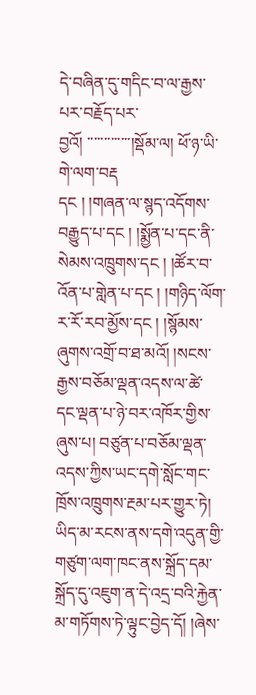དེ་བཞིན་དུ་གདིང་བ་ལ་རྒྱས་པར་བརྗོད་པར་བྱའོ། ་་་་་་་་་་་་་།སྡོམ་ལ། ཕོ་ཉ་ཡི་གེ་ལག་བརྡ
དང ། །གཞན་ལ་སྙད་འདོགས་བརྒྱུད་པ་དང ། །སྨྱོན་པ་དང་ནི་སེམས་འཁྲུགས་དང ། །ཚོར་བ་འོན་པ་གླེན་པ་དང ། །གཉིད་ལོག་ར་རོ་རབ་མྱོས་དང ། །སྙོམས་ཞུགས་འགྲོ་བ་ཐ་མའོ། །སངས་རྒྱས་བཅོམ་ལྡན་འདས་ལ་ཚེ་དང་ལྡན་པ་ཉེ་བར་འཁོར་གྱིས་ཞུས་པ། བཙུན་པ་བཅོམ་ལྡན་འདས་ཀྱིས་ཡང་དགེ་སློང་གང་ཁྲོས་འཁྲུགས་རྔམ་པར་གྱུར་ཏེ། ཡིད་མ་རངས་ནས་དགེ་འདུན་གྱི་གཙུག་ལག་ཁང་ནས་སྐྲོད་དམ་སྐྲོད་དུ་འཇུག་ན་དེ་འདྲ་བའི་རྐྱེན་མ་གཏོགས་ཏེ་ལྟུང་བྱེད་དོ། །ཞེས་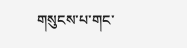གསུངས་པ་གང་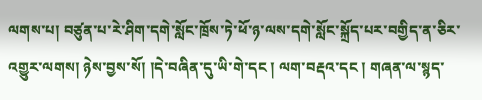ལགས་པ། བཙུན་པ་རེ་ཤིག་དགེ་སློང་ཁྲོས་ཏེ་ཕོ་ཉ་ལས་དགེ་སློང་སྐྲོད་པར་བགྱིད་ན་ཅིར་འགྱུར་ལགས། ཉེས་བྱས་སོ། །དེ་བཞིན་དུ་ཡི་གེ་དང ། ལག་བརྡའ་དང ། གཞན་ལ་སྙད་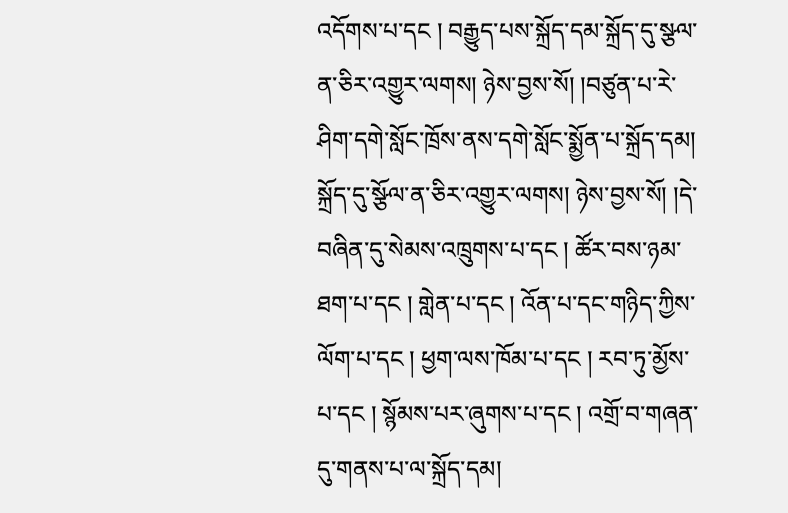འདོགས་པ་དང ། བརྒྱུད་པས་སྐྲོད་དམ་སྐྲོད་དུ་སྩལ་ན་ཅིར་འགྱུར་ལགས། ཉེས་བྱས་སོ། །བཙུན་པ་རེ་ཤིག་དགེ་སློང་ཁྲོས་ནས་དགེ་སློང་སྨྱོན་པ་སྐྲོད་དམ། སྐྲོད་དུ་སྩོལ་ན་ཅིར་འགྱུར་ལགས། ཉེས་བྱས་སོ། །དེ་བཞིན་དུ་སེམས་འཁྲུགས་པ་དང ། ཚོར་བས་ཉམ་ཐག་པ་དང ། གླེན་པ་དང ། འོན་པ་དང་གཉིད་ཀྱིས་ལོག་པ་དང ། ཕྱག་ལས་ཁོམ་པ་དང ། རབ་ཏུ་མྱོས་པ་དང ། སྙོམས་པར་ཞུགས་པ་དང ། འགྲོ་བ་གཞན་དུ་གནས་པ་ལ་སྐྲོད་དམ།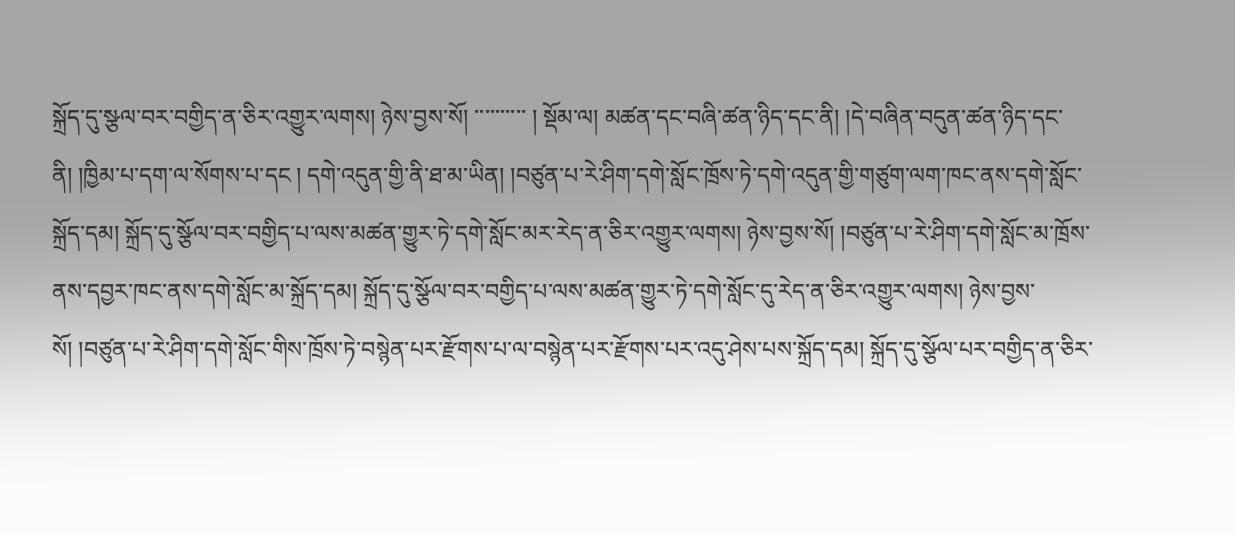སྐྲོད་དུ་སྩལ་བར་བགྱིད་ན་ཅིར་འགྱུར་ལགས། ཉེས་བྱས་སོ། ་་་་་་་་་་ ། སྡོམ་ལ། མཚན་དང་བཞི་ཚན་ཉིད་དང་ནི། །དེ་བཞིན་བདུན་ཚན་ཉིད་དང་ནི། །ཁྱིམ་པ་དག་ལ་སོགས་པ་དང ། དགེ་འདུན་གྱི་ནི་ཐ་མ་ཡིན། །བཙུན་པ་རེ་ཤིག་དགེ་སློང་ཁྲོས་ཏེ་དགེ་འདུན་གྱི་གཙུག་ལག་ཁང་ནས་དགེ་སློང་སྐྲོད་དམ། སྐྲོད་དུ་སྩོལ་བར་བགྱིད་པ་ལས་མཚན་གྱུར་ཏེ་དགེ་སློང་མར་རེད་ན་ཅིར་འགྱུར་ལགས། ཉེས་བྱས་སོ། །བཙུན་པ་རེ་ཤིག་དགེ་སློང་མ་ཁྲོས་ནས་དབྱར་ཁང་ནས་དགེ་སློང་མ་སྐྲོད་དམ། སྐྲོད་དུ་སྩོལ་བར་བགྱིད་པ་ལས་མཚན་གྱུར་ཏེ་དགེ་སློང་དུ་རེད་ན་ཅིར་འགྱུར་ལགས། ཉེས་བྱས་སོ། །བཙུན་པ་རེ་ཤིག་དགེ་སློང་གིས་ཁྲོས་ཏེ་བསྙེན་པར་རྫོགས་པ་ལ་བསྙེན་པར་རྫོགས་པར་འདུ་ཤེས་པས་སྐྲོད་དམ། སྐྲོད་དུ་སྩོལ་པར་བགྱིད་ན་ཅིར་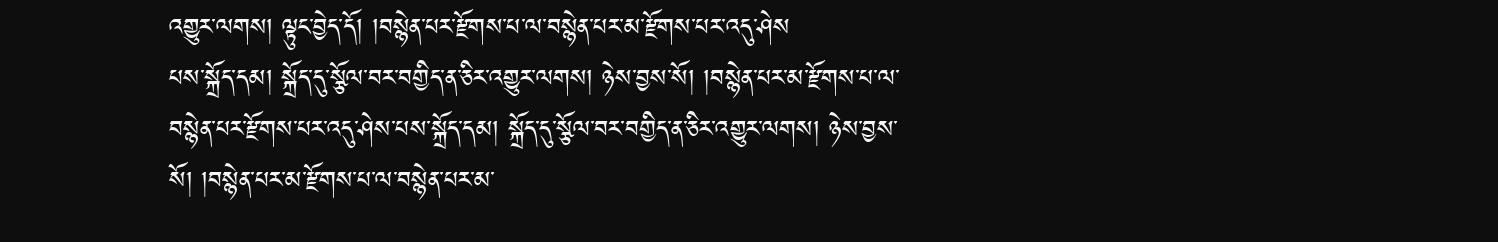འགྱུར་ལགས། ལྟུང་བྱེད་དོ། །བསྙེན་པར་རྫོགས་པ་ལ་བསྙེན་པར་མ་རྫོགས་པར་འདུ་ཤེས
པས་སྐྲོད་དམ། སྐྲོད་དུ་སྩོལ་བར་བགྱིད་ན་ཅིར་འགྱུར་ལགས། ཉེས་བྱས་སོ། །བསྙེན་པར་མ་རྫོགས་པ་ལ་བསྙེན་པར་རྫོགས་པར་འདུ་ཤེས་པས་སྐྲོད་དམ། སྐྲོད་དུ་སྩོལ་བར་བགྱིད་ན་ཅིར་འགྱུར་ལགས། ཉེས་བྱས་སོ། །བསྙེན་པར་མ་རྫོགས་པ་ལ་བསྙེན་པར་མ་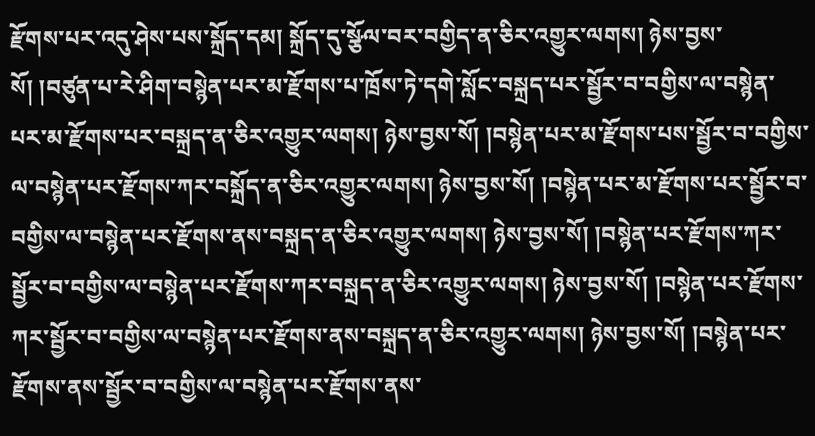རྫོགས་པར་འདུ་ཤེས་པས་སྐྲོད་དམ། སྐྲོད་དུ་སྩོལ་བར་བགྱིད་ན་ཅིར་འགྱུར་ལགས། ཉེས་བྱས་སོ། །བཙུན་པ་རེ་ཤིག་བསྙེན་པར་མ་རྫོགས་པ་ཁྲོས་ཏེ་དགེ་སློང་བསྐྲད་པར་སྦྱོར་བ་བགྱིས་ལ་བསྙེན་པར་མ་རྫོགས་པར་བསྐྲད་ན་ཅིར་འགྱུར་ལགས། ཉེས་བྱས་སོ། །བསྙེན་པར་མ་རྫོགས་པས་སྦྱོར་བ་བགྱིས་ལ་བསྙེན་པར་རྫོགས་ཀར་བསྐྲོད་ན་ཅིར་འགྱུར་ལགས། ཉེས་བྱས་སོ། །བསྙེན་པར་མ་རྫོགས་པར་སྦྱོར་བ་བགྱིས་ལ་བསྙེན་པར་རྫོགས་ནས་བསྐྲད་ན་ཅིར་འགྱུར་ལགས། ཉེས་བྱས་སོ། །བསྙེན་པར་རྫོགས་ཀར་སྦྱོར་བ་བགྱིས་ལ་བསྙེན་པར་རྫོགས་ཀར་བསྐྲད་ན་ཅིར་འགྱུར་ལགས། ཉེས་བྱས་སོ། །བསྙེན་པར་རྫོགས་ཀར་སྦྱོར་བ་བགྱིས་ལ་བསྙེན་པར་རྫོགས་ནས་བསྐྲད་ན་ཅིར་འགྱུར་ལགས། ཉེས་བྱས་སོ། །བསྙེན་པར་རྫོགས་ནས་སྦྱོར་བ་བགྱིས་ལ་བསྙེན་པར་རྫོགས་ནས་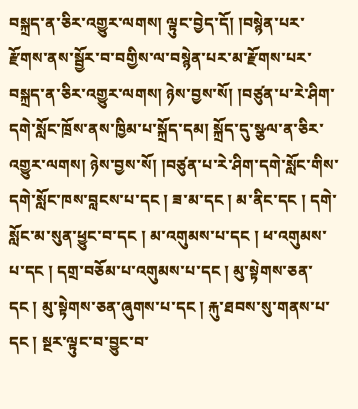བསྐྲད་ན་ཅིར་འགྱུར་ལགས། ལྟུང་བྱེད་དོ། །བསྙེན་པར་རྫོགས་ནས་སྦྱོར་བ་བགྱིས་ལ་བསྙེན་པར་མ་རྫོགས་པར་བསྐྲད་ན་ཅིར་འགྱུར་ལགས། ཉེས་བྱས་སོ། །བཙུན་པ་རེ་ཤིག་དགེ་སློང་ཁྲོས་ནས་ཁྱིམ་པ་སྐྲོད་དམ། སྐྲོད་དུ་སྩལ་ན་ཅིར་འགྱུར་ལགས། ཉེས་བྱས་སོ། །བཙུན་པ་རེ་ཤིག་དགེ་སློང་གིས་དགེ་སློང་ཁས་བླངས་པ་དང ། ཟ་མ་དང ། མ་ནིང་དང ། དགེ་སློང་མ་སུན་ཕྱུང་བ་དང ། མ་འགུམས་པ་དང ། ཕ་འགུམས་པ་དང ། དགྲ་བཅོམ་པ་འགུམས་པ་དང ། མུ་སྟེགས་ཅན་དང ། མུ་སྟེགས་ཅན་ཞུགས་པ་དང ། རྐུ་ཐབས་སུ་གནས་པ་དང ། སྔར་ལྟུང་བ་བྱུང་བ་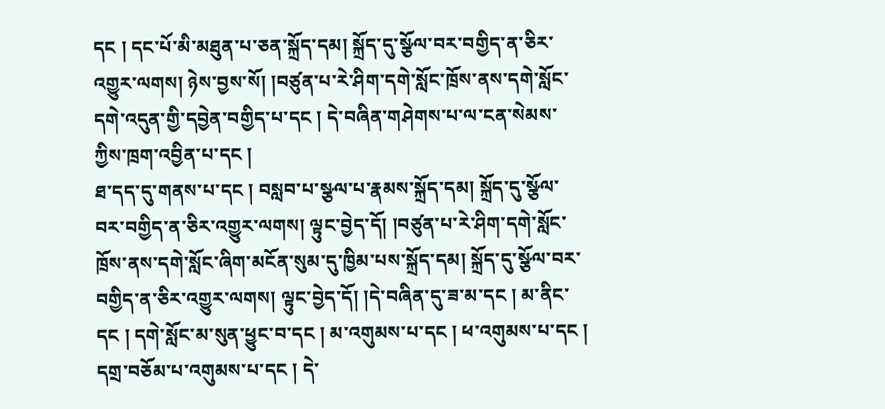དང ། དང་པོ་མི་མཐུན་པ་ཅན་སྐྲོད་དམ། སྐྲོད་དུ་སྩོལ་བར་བགྱིད་ན་ཅིར་འགྱུར་ལགས། ཉེས་བྱས་སོ། །བཙུན་པ་རེ་ཤིག་དགེ་སློང་ཁྲོས་ནས་དགེ་སློང་དགེ་འདུན་གྱི་དབྱེན་བགྱིད་པ་དང ། དེ་བཞིན་གཤེགས་པ་ལ་ངན་སེམས་ཀྱིས་ཁྲག་འབྱིན་པ་དང །
ཐ་དད་དུ་གནས་པ་དང ། བསླབ་པ་སྩལ་པ་རྣམས་སྐྲོད་དམ། སྐྲོད་དུ་སྩོལ་བར་བགྱིད་ན་ཅིར་འགྱུར་ལགས། ལྟུང་བྱེད་དོ། །བཙུན་པ་རེ་ཤིག་དགེ་སློང་ཁྲོས་ནས་དགེ་སློང་ཞིག་མངོན་སུམ་དུ་ཁྱིམ་པས་སྐྲོད་དམ། སྐྲོད་དུ་སྩོལ་བར་བགྱིད་ན་ཅིར་འགྱུར་ལགས། ལྟུང་བྱེད་དོ། །དེ་བཞིན་དུ་ཟ་མ་དང ། མ་ནིང་དང ། དགེ་སློང་མ་སུན་ཕྱུང་བ་དང ། མ་འགུམས་པ་དང ། ཕ་འགུམས་པ་དང ། དགྲ་བཅོམ་པ་འགུམས་པ་དང ། དེ་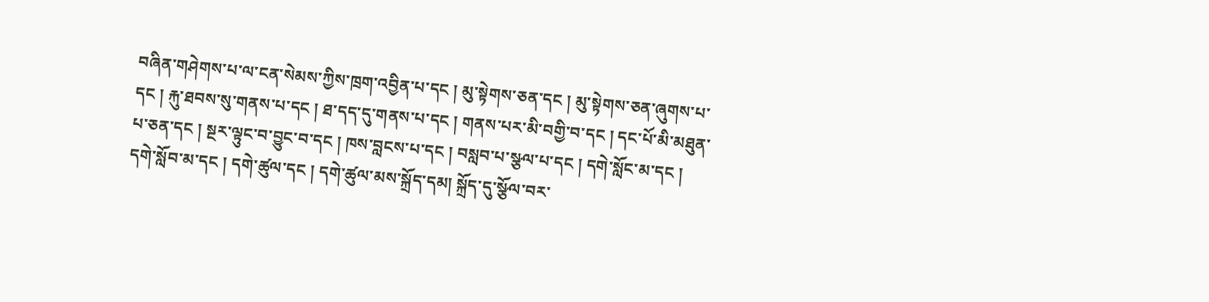བཞིན་གཤེགས་པ་ལ་ངན་སེམས་ཀྱིས་ཁྲག་འབྱིན་པ་དང ། མུ་སྟེགས་ཅན་དང ། མུ་སྟེགས་ཅན་ཞུགས་པ་དང ། རྐུ་ཐབས་སུ་གནས་པ་དང ། ཐ་དད་དུ་གནས་པ་དང ། གནས་པར་མི་བགྱི་བ་དང ། དང་པོ་མི་མཐུན་པ་ཅན་དང ། སྔར་ལྟུང་བ་བྱུང་བ་དང ། ཁས་བླངས་པ་དང ། བསླབ་པ་སྩལ་པ་དང ། དགེ་སློང་མ་དང ། དགེ་སློབ་མ་དང ། དགེ་ཚུལ་དང ། དགེ་ཚུལ་མས་སྐྲོད་དམ། སྐྲོད་དུ་སྩོལ་བར་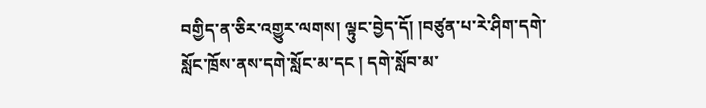བགྱིད་ན་ཅིར་འགྱུར་ལགས། ལྟུང་བྱེད་དོ། །བཙུན་པ་རེ་ཤིག་དགེ་སློང་ཁྲོས་ནས་དགེ་སློང་མ་དང ། དགེ་སློབ་མ་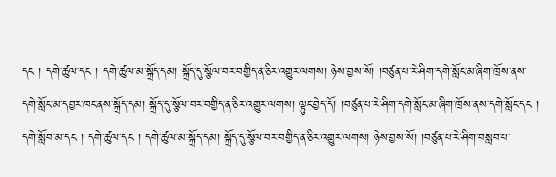དང ། དགེ་ཚུལ་དང ། དགེ་ཚུལ་མ་སྐྲོད་དམ། སྐྲོད་དུ་སྩོལ་བར་བགྱིད་ན་ཅིར་འགྱུར་ལགས། ཉེས་བྱས་སོ། །བཙུན་པ་རེ་ཤིག་དགེ་སློང་མ་ཞིག་ཁྲོས་ནས་དགེ་སློང་མ་དབྱར་ཁང་ནས་སྐྲོད་དམ། སྐྲོད་དུ་སྩོལ་བར་བགྱིད་ན་ཅིར་འགྱུར་ལགས། ལྟུང་བྱེད་དོ། །བཙུན་པ་རེ་ཤིག་དགེ་སློང་མ་ཞིག་ཁྲོས་ནས་དགེ་སློང་དང ། དགེ་སློབ་མ་དང ། དགེ་ཚུལ་དང ། དགེ་ཚུལ་མ་སྐྲོད་དམ། སྐྲོད་དུ་སྩོལ་བར་བགྱིད་ན་ཅིར་འགྱུར་ལགས། ཉེས་བྱས་སོ། །བཙུན་པ་རེ་ཤིག་བསླབ་པ་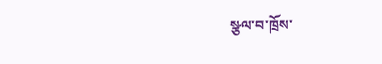སྩལ་བ་ཁྲོས་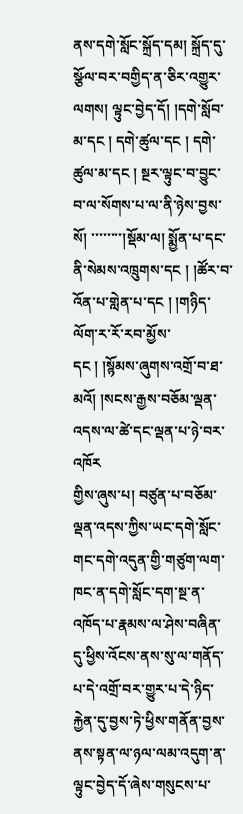ནས་དགེ་སློང་སྐྲོད་དམ། སྐྲོད་དུ་སྩོལ་བར་བགྱིད་ན་ཅིར་འགྱུར་ལགས། ལྟུང་བྱེད་དོ། །དགེ་སློབ་མ་དང ། དགེ་ཚུལ་དང ། དགེ་ཚུལ་མ་དང ། སྔར་ལྟུང་བ་བྱུང་བ་ལ་སོགས་པ་ལ་ནི་ཉེས་བྱས་སོ། ་་་་་་་་།སྡོམ་ལ། སྨྱོན་པ་དང་ནི་སེམས་འཁྲུགས་དང ། །ཚོར་བ་འོན་པ་གླེན་པ་དང ། །གཉིད་ལོག་ར་རོ་རབ་མྱོས་དང ། །སྙོམས་ཞུགས་འགྲོ་བ་ཐ་མའོ། །སངས་རྒྱས་བཅོམ་ལྡན་འདས་ལ་ཚེ་དང་ལྡན་པ་ཉེ་བར་འཁོར
གྱིས་ཞུས་པ། བཙུན་པ་བཅོམ་ལྡན་འདས་ཀྱིས་ཡང་དགེ་སློང་གང་དགེ་འདུན་གྱི་གཙུག་ལག་ཁང་ན་དགེ་སློང་དག་སྔ་ན་འཁོད་པ་རྣམས་ལ་ཤེས་བཞིན་དུ་ཕྱིས་འོངས་ནས་སུ་ལ་གནོད་པ་དེ་འགྲོ་བར་གྱུར་པ་དེ་ཉིད་རྐྱེན་དུ་བྱས་ཏེ་ཕྱིས་གནོན་བྱས་ནས་སྟན་ལ་ཉལ་ལམ་འདུག་ན་ལྟུང་བྱེད་དོ་ཞེས་གསུངས་པ་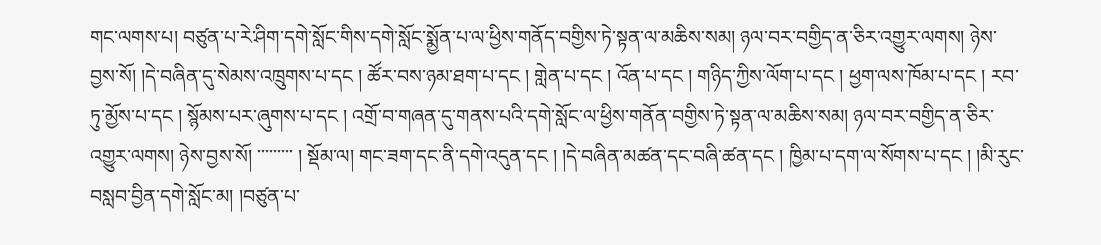གང་ལགས་པ། བཙུན་པ་རེ་ཤིག་དགེ་སློང་གིས་དགེ་སློང་སྨྱོན་པ་ལ་ཕྱིས་གནོད་བགྱིས་ཏེ་སྟན་ལ་མཆིས་སམ། ཉལ་བར་བགྱིད་ན་ཅིར་འགྱུར་ལགས། ཉེས་བྱས་སོ། །དེ་བཞིན་དུ་སེམས་འཁྲུགས་པ་དང ། ཚོར་བས་ཉམ་ཐག་པ་དང ། གླེན་པ་དང ། འོན་པ་དང ། གཉིད་ཀྱིས་ལོག་པ་དང ། ཕྱག་ལས་ཁོམ་པ་དང ། རབ་ཏུ་མྱོས་པ་དང ། སྙོམས་པར་ཞུགས་པ་དང ། འགྲོ་བ་གཞན་དུ་གནས་པའི་དགེ་སློང་ལ་ཕྱིས་གནོན་བགྱིས་ཏེ་སྟན་ལ་མཆིས་སམ། ཉལ་བར་བགྱིད་ན་ཅིར་འགྱུར་ལགས། ཉེས་བྱས་སོ། ་་་་་་་་་ ། སྡོམ་ལ། གང་ཟག་དང་ནི་དགེ་འདུན་དང ། །དེ་བཞིན་མཚན་དང་བཞི་ཚན་དང ། ཁྱིམ་པ་དག་ལ་སོགས་པ་དང ། །མི་རུང་བསླབ་བྱིན་དགེ་སློང་མ། །བཙུན་པ་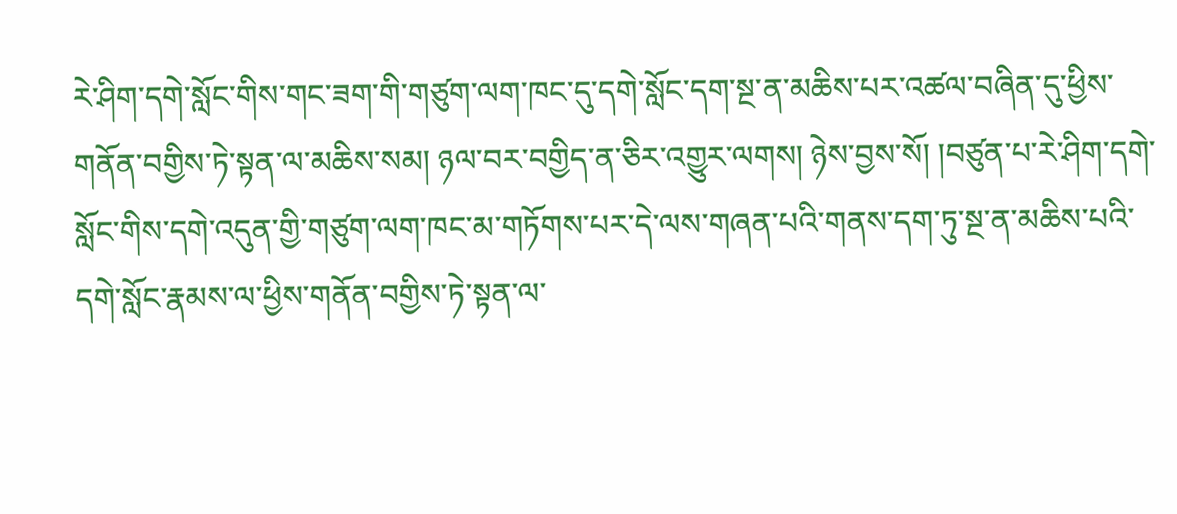རེ་ཤིག་དགེ་སློང་གིས་གང་ཟག་གི་གཙུག་ལག་ཁང་དུ་དགེ་སློང་དག་སྔ་ན་མཆིས་པར་འཚལ་བཞིན་དུ་ཕྱིས་གནོན་བགྱིས་ཏེ་སྟན་ལ་མཆིས་སམ། ཉལ་བར་བགྱིད་ན་ཅིར་འགྱུར་ལགས། ཉེས་བྱས་སོ། །བཙུན་པ་རེ་ཤིག་དགེ་སློང་གིས་དགེ་འདུན་གྱི་གཙུག་ལག་ཁང་མ་གཏོགས་པར་དེ་ལས་གཞན་པའི་གནས་དག་ཏུ་སྔ་ན་མཆིས་པའི་དགེ་སློང་རྣམས་ལ་ཕྱིས་གནོན་བགྱིས་ཏེ་སྟན་ལ་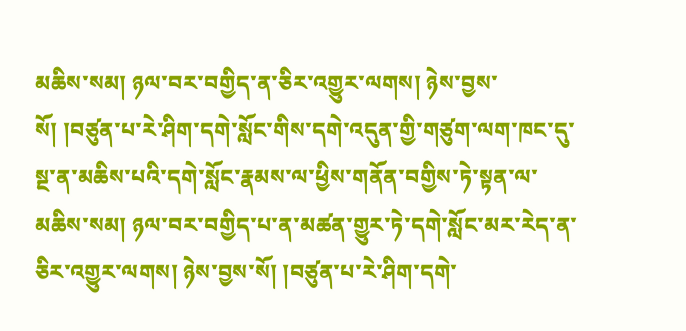མཆིས་སམ། ཉལ་བར་བགྱིད་ན་ཅིར་འགྱུར་ལགས། ཉེས་བྱས་སོ། །བཙུན་པ་རེ་ཤིག་དགེ་སློང་གིས་དགེ་འདུན་གྱི་གཙུག་ལག་ཁང་དུ་སྔ་ན་མཆིས་པའི་དགེ་སློང་རྣམས་ལ་ཕྱིས་གནོན་བགྱིས་ཏེ་སྟན་ལ་མཆིས་སམ། ཉལ་བར་བགྱིད་པ་ན་མཚན་གྱུར་ཏེ་དགེ་སློང་མར་རེད་ན་ཅིར་འགྱུར་ལགས། ཉེས་བྱས་སོ། །བཙུན་པ་རེ་ཤིག་དགེ་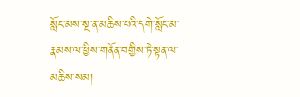སློང་མས་སྔ་ན་མཆིས་པའི་དགེ་སློང་མ་རྣམས་ལ་ཕྱིས་གནོན་བགྱིས་ཏེ་སྟན་ལ་མཆིས་སམ།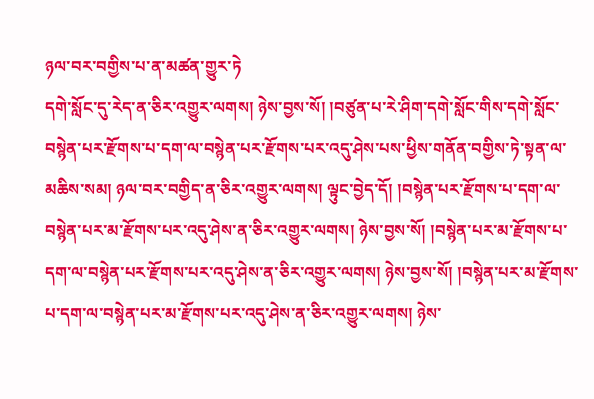ཉལ་བར་བགྱིས་པ་ན་མཚན་གྱུར་ཏེ
དགེ་སློང་དུ་རེད་ན་ཅིར་འགྱུར་ལགས། ཉེས་བྱས་སོ། །བཙུན་པ་རེ་ཤིག་དགེ་སློང་གིས་དགེ་སློང་བསྙེན་པར་རྫོགས་པ་དག་ལ་བསྙེན་པར་རྫོགས་པར་འདུ་ཤེས་པས་ཕྱིས་གནོན་བགྱིས་ཏེ་སྟན་ལ་མཆིས་སམ། ཉལ་བར་བགྱིད་ན་ཅིར་འགྱུར་ལགས། ལྟུང་བྱེད་དོ། །བསྙེན་པར་རྫོགས་པ་དག་ལ་བསྙེན་པར་མ་རྫོགས་པར་འདུ་ཤེས་ན་ཅིར་འགྱུར་ལགས། ཉེས་བྱས་སོ། །བསྙེན་པར་མ་རྫོགས་པ་དག་ལ་བསྙེན་པར་རྫོགས་པར་འདུ་ཤེས་ན་ཅིར་འགྱུར་ལགས། ཉེས་བྱས་སོ། །བསྙེན་པར་མ་རྫོགས་པ་དག་ལ་བསྙེན་པར་མ་རྫོགས་པར་འདུ་ཤེས་ན་ཅིར་འགྱུར་ལགས། ཉེས་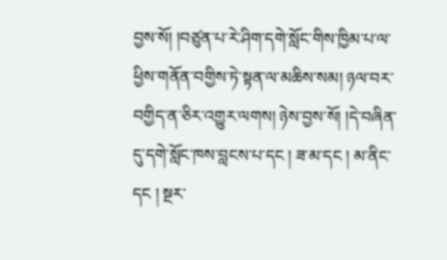བྱས་སོ། །བཙུན་པ་རེ་ཤིག་དགེ་སློང་གིས་ཁྱིམ་པ་ལ་ཕྱིས་གནོན་བགྱིས་ཏེ་སྟན་ལ་མཆིས་སམ། ཉལ་བར་བགྱིད་ན་ཅིར་འགྱུར་ལགས། ཉེས་བྱས་སོ། །དེ་བཞིན་དུ་དགེ་སློང་ཁས་བླངས་པ་དང ། ཟ་མ་དང ། མ་ནིང་དང ། སྔར་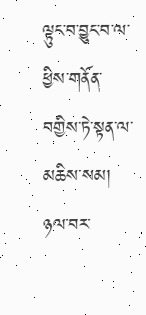ལྟུང་བ་བྱུང་བ་ལ་ཕྱིས་གནོན་བགྱིས་ཏེ་སྟན་ལ་མཆིས་སམ། ཉལ་བར་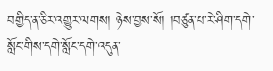བགྱིད་ན་ཅིར་འགྱུར་ལགས། ཉེས་བྱས་སོ། །བཙུན་པ་རེ་ཤིག་དགེ་སློང་གིས་དགེ་སློང་དགེ་འདུན་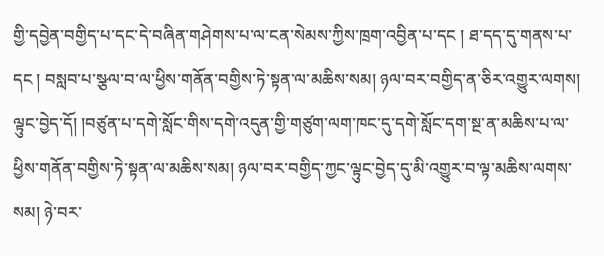གྱི་དབྱེན་བགྱིད་པ་དང་དེ་བཞིན་གཤེགས་པ་ལ་ངན་སེམས་ཀྱིས་ཁྲག་འབྱིན་པ་དང ། ཐ་དད་དུ་གནས་པ་དང ། བསླབ་པ་སྩལ་བ་ལ་ཕྱིས་གནོན་བགྱིས་ཏེ་སྟན་ལ་མཆིས་སམ། ཉལ་བར་བགྱིད་ན་ཅིར་འགྱུར་ལགས། ལྟུང་བྱེད་དོ། །བཙུན་པ་དགེ་སློང་གིས་དགེ་འདུན་གྱི་གཙུག་ལག་ཁང་དུ་དགེ་སློང་དག་སྔ་ན་མཆིས་པ་ལ་ཕྱིས་གནོན་བགྱིས་ཏེ་སྟན་ལ་མཆིས་སམ། ཉལ་བར་བགྱིད་ཀྱང་ལྟུང་བྱེད་དུ་མི་འགྱུར་བ་ལྟ་མཆིས་ལགས་སམ། ཉེ་བར་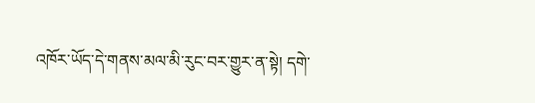འཁོར་ཡོད་དེ་གནས་མལ་མི་རུང་བར་གྱུར་ན་སྟེ། དགེ་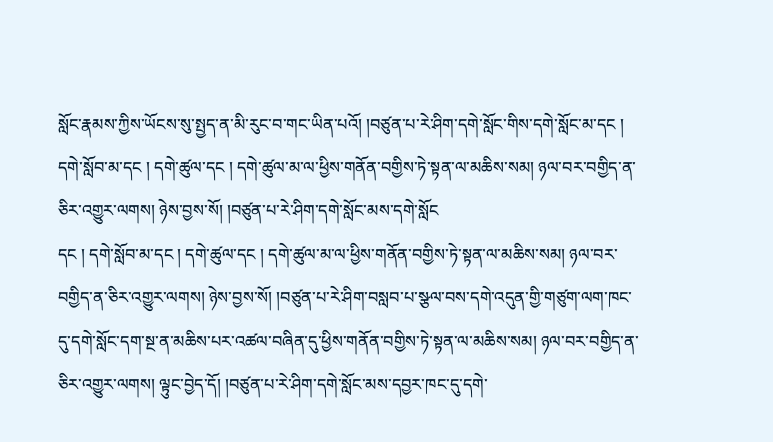སློང་རྣམས་ཀྱིས་ཡོངས་སུ་སྤྱད་ན་མི་རུང་བ་གང་ཡིན་པའོ། །བཙུན་པ་རེ་ཤིག་དགེ་སློང་གིས་དགེ་སློང་མ་དང ། དགེ་སློབ་མ་དང ། དགེ་ཚུལ་དང ། དགེ་ཚུལ་མ་ལ་ཕྱིས་གནོན་བགྱིས་ཏེ་སྟན་ལ་མཆིས་སམ། ཉལ་བར་བགྱིད་ན་ཅིར་འགྱུར་ལགས། ཉེས་བྱས་སོ། །བཙུན་པ་རེ་ཤིག་དགེ་སློང་མས་དགེ་སློང
དང ། དགེ་སློབ་མ་དང ། དགེ་ཚུལ་དང ། དགེ་ཚུལ་མ་ལ་ཕྱིས་གནོན་བགྱིས་ཏེ་སྟན་ལ་མཆིས་སམ། ཉལ་བར་བགྱིད་ན་ཅིར་འགྱུར་ལགས། ཉེས་བྱས་སོ། །བཙུན་པ་རེ་ཤིག་བསླབ་པ་སྩལ་བས་དགེ་འདུན་གྱི་གཙུག་ལག་ཁང་དུ་དགེ་སློང་དག་སྔ་ན་མཆིས་པར་འཚལ་བཞིན་དུ་ཕྱིས་གནོན་བགྱིས་ཏེ་སྟན་ལ་མཆིས་སམ། ཉལ་བར་བགྱིད་ན་ཅིར་འགྱུར་ལགས། ལྟུང་བྱེད་དོ། །བཙུན་པ་རེ་ཤིག་དགེ་སློང་མས་དབྱར་ཁང་དུ་དགེ་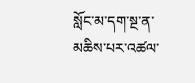སློང་མ་དག་སྔ་ན་མཆིས་པར་འཚལ་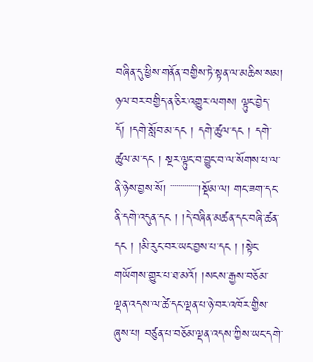བཞིན་དུ་ཕྱིས་གནོན་བགྱིས་ཏེ་སྟན་ལ་མཆིས་སམ། ཉལ་བར་བགྱིད་ན་ཅིར་འགྱུར་ལགས། ལྟུང་བྱེད་དོ། །དགེ་སློབ་མ་དང ། དགེ་ཚུལ་དང ། དགེ་ཚུལ་མ་དང ། སྔར་ལྟུང་བ་བྱུང་བ་ལ་སོགས་པ་ལ་ནི་ཉེས་བྱས་སོ། ་་་་་་་་་་་་་་།སྡོམ་ལ། གང་ཟག་དང་ནི་དགེ་འདུན་དང ། །དེ་བཞིན་མཚན་དང་བཞི་ཚན་དང ། །མི་རུང་བར་ཡང་བྱས་པ་དང ། །སྟེང་གཡོགས་གྱུར་པ་ཐ་མའོ། །སངས་རྒྱས་བཅོམ་ལྡན་འདས་ལ་ཚེ་དང་ལྡན་པ་ཉེ་བར་འཁོར་གྱིས་ཞུས་པ། བཙུན་པ་བཅོམ་ལྡན་འདས་ཀྱིས་ཡང་དགེ་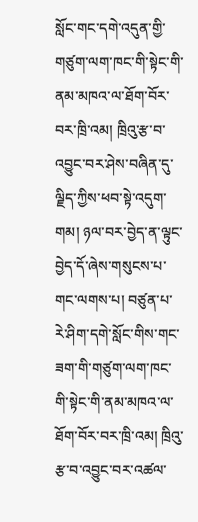སློང་གང་དགེ་འདུན་གྱི་གཙུག་ལག་ཁང་གི་སྟེང་གི་ནམ་མཁའ་ལ་ཐོག་བོར་བར་ཁྲི་འམ། ཁྲིའུ་རྩ་བ་འབྱུང་བར་ཤེས་བཞིན་དུ་ལྗིད་ཀྱིས་ཕབ་སྟེ་འདུག་གམ། ཉལ་བར་བྱེད་ན་ལྟུང་བྱེད་དོ་ཞེས་གསུངས་པ་གང་ལགས་པ། བཙུན་པ་རེ་ཤིག་དགེ་སློང་གིས་གང་ཟག་གི་གཙུག་ལག་ཁང་གི་སྟེང་གི་ནམ་མཁའ་ལ་ཐོག་བོར་བར་ཁྲི་འམ། ཁྲིའུ་རྩ་བ་འབྱུང་བར་འཚལ་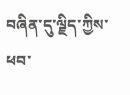བཞིན་དུ་ལྗིད་ཀྱིས་ཕབ་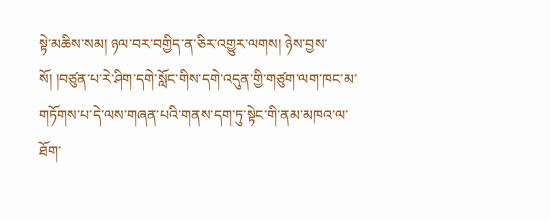སྟེ་མཆིས་སམ། ཉལ་བར་བགྱིད་ན་ཅིར་འགྱུར་ལགས། ཉེས་བྱས་སོ། །བཙུན་པ་རེ་ཤིག་དགེ་སློང་གིས་དགེ་འདུན་གྱི་གཙུག་ལག་ཁང་མ་གཏོགས་པ་དེ་ལས་གཞན་པའི་གནས་དག་ཏུ་སྟེང་གི་ནམ་མཁའ་ལ་ཐོག་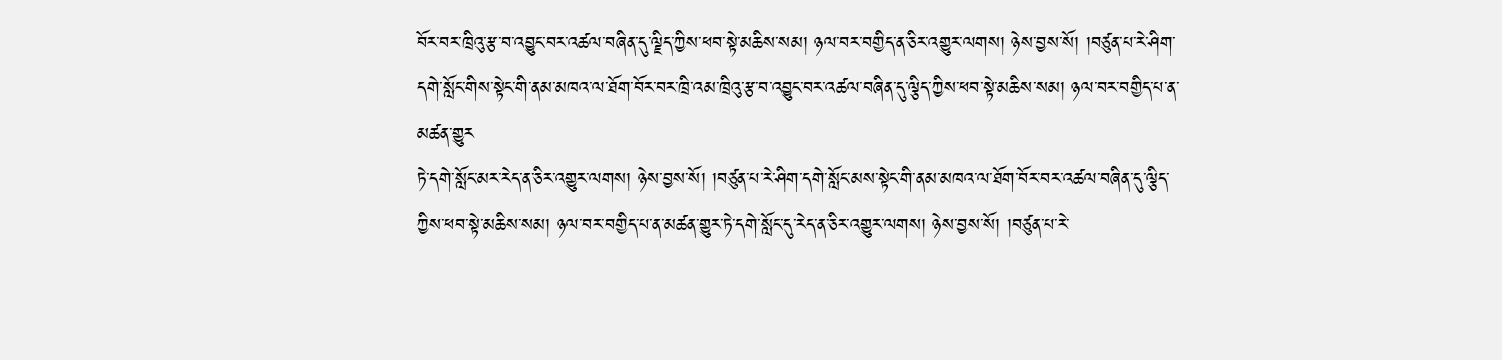བོར་བར་ཁྲིའུ་རྩ་བ་འབྱུང་བར་འཚལ་བཞིན་དུ་ལྗིད་ཀྱིས་ཕབ་སྟེ་མཆིས་སམ། ཉལ་བར་བགྱིད་ན་ཅིར་འགྱུར་ལགས། ཉེས་བྱས་སོ། །བཙུན་པ་རེ་ཤིག་དགེ་སློང་གིས་སྟེང་གི་ནམ་མཁའ་ལ་ཐོག་བོར་བར་ཁྲི་འམ་ཁྲིའུ་རྩ་བ་འབྱུང་བར་འཚལ་བཞིན་དུ་ལྕིད་ཀྱིས་ཕབ་སྟེ་མཆིས་སམ། ཉལ་བར་བགྱིད་པ་ན་མཚན་གྱུར
ཏེ་དགེ་སློང་མར་རེད་ན་ཅིར་འགྱུར་ལགས། ཉེས་བྱས་སོ། །བཙུན་པ་རེ་ཤིག་དགེ་སློང་མས་སྟེང་གི་ནམ་མཁའ་ལ་ཐོག་བོར་བར་འཚལ་བཞིན་དུ་ལྕིད་ཀྱིས་ཕབ་སྟེ་མཆིས་སམ། ཉལ་བར་བགྱིད་པ་ན་མཚན་གྱུར་ཏེ་དགེ་སློང་དུ་རེད་ན་ཅིར་འགྱུར་ལགས། ཉེས་བྱས་སོ། །བཙུན་པ་རེ་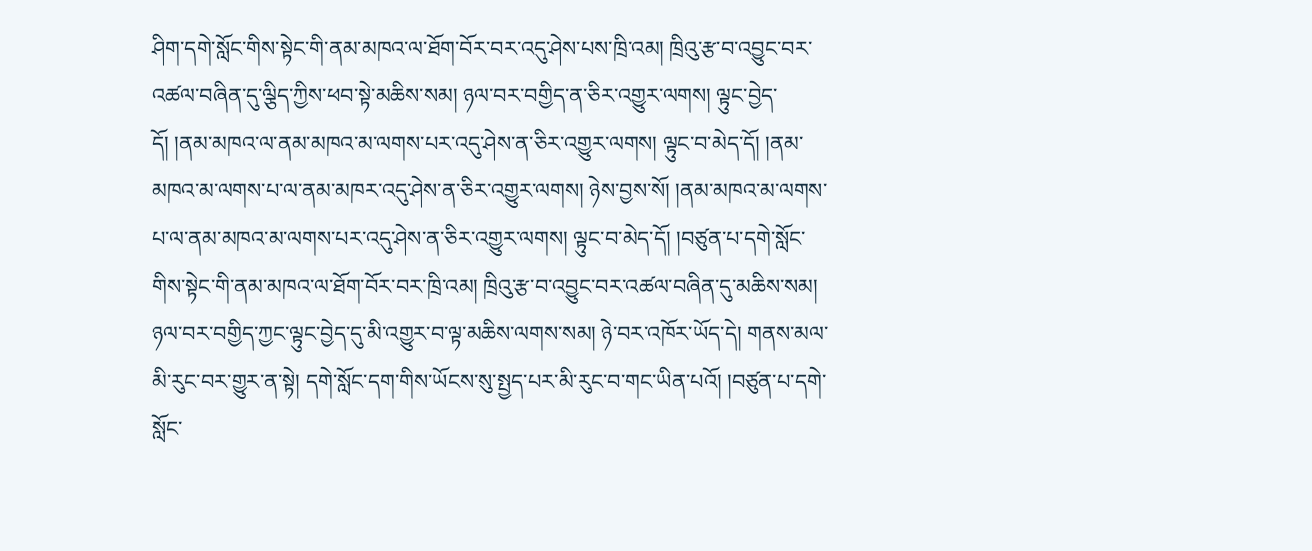ཤིག་དགེ་སློང་གིས་སྟེང་གི་ནམ་མཁའ་ལ་ཐོག་བོར་བར་འདུ་ཤེས་པས་ཁྲི་འམ། ཁྲིའུ་རྩ་བ་འབྱུང་བར་འཚལ་བཞིན་དུ་ལྕིད་ཀྱིས་ཕབ་སྟེ་མཆིས་སམ། ཉལ་བར་བགྱིད་ན་ཅིར་འགྱུར་ལགས། ལྟུང་བྱེད་དོ། །ནམ་མཁའ་ལ་ནམ་མཁའ་མ་ལགས་པར་འདུ་ཤེས་ན་ཅིར་འགྱུར་ལགས། ལྟུང་བ་མེད་དོ། །ནམ་མཁའ་མ་ལགས་པ་ལ་ནམ་མཁར་འདུ་ཤེས་ན་ཅིར་འགྱུར་ལགས། ཉེས་བྱས་སོ། །ནམ་མཁའ་མ་ལགས་པ་ལ་ནམ་མཁའ་མ་ལགས་པར་འདུ་ཤེས་ན་ཅིར་འགྱུར་ལགས། ལྟུང་བ་མེད་དོ། །བཙུན་པ་དགེ་སློང་གིས་སྟེང་གི་ནམ་མཁའ་ལ་ཐོག་བོར་བར་ཁྲི་འམ། ཁྲིའུ་རྩ་བ་འབྱུང་བར་འཚལ་བཞིན་དུ་མཆིས་སམ། ཉལ་བར་བགྱིད་ཀྱང་ལྟུང་བྱེད་དུ་མི་འགྱུར་བ་ལྟ་མཆིས་ལགས་སམ། ཉེ་བར་འཁོར་ཡོད་དེ། གནས་མལ་མི་རུང་བར་གྱུར་ན་སྟེ། དགེ་སློང་དག་གིས་ཡོངས་སུ་སྤྱད་པར་མི་རུང་བ་གང་ཡིན་པའོ། །བཙུན་པ་དགེ་སློང་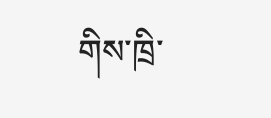གིས་ཁྲི་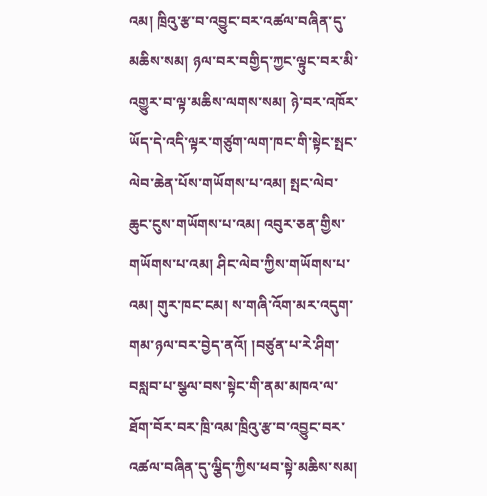འམ། ཁྲིའུ་རྩ་བ་འབྱུང་བར་འཚལ་བཞིན་དུ་མཆིས་སམ། ཉལ་བར་བགྱིད་ཀྱང་ལྟུང་བར་མི་འགྱུར་བ་ལྟ་མཆིས་ལགས་སམ། ཉེ་བར་འཁོར་ཡོད་དེ་འདི་ལྟར་གཙུག་ལག་ཁང་གི་སྟེང་སྤང་ལེབ་ཆེན་པོས་གཡོགས་པ་འམ། སྤང་ལེབ་ཆུང་ངུས་གཡོགས་པ་འམ། འབུར་ཅན་གྱིས་གཡོགས་པ་འམ། ཤིང་ལེབ་ཀྱིས་གཡོགས་པ་འམ། གུར་ཁང་ངམ། ས་གཞི་འོག་མར་འདུག་གམ་ཉལ་བར་བྱེད་ནའོ། །བཙུན་པ་རེ་ཤིག་བསླབ་པ་སྩལ་བས་སྟེང་གི་ནམ་མཁའ་ལ་ཐོག་བོར་བར་ཁྲི་འམ་ཁྲིའུ་རྩ་བ་འབྱུང་བར་འཚལ་བཞིན་དུ་ལྕིད་ཀྱིས་ཕབ་སྟེ་མཆིས་སམ།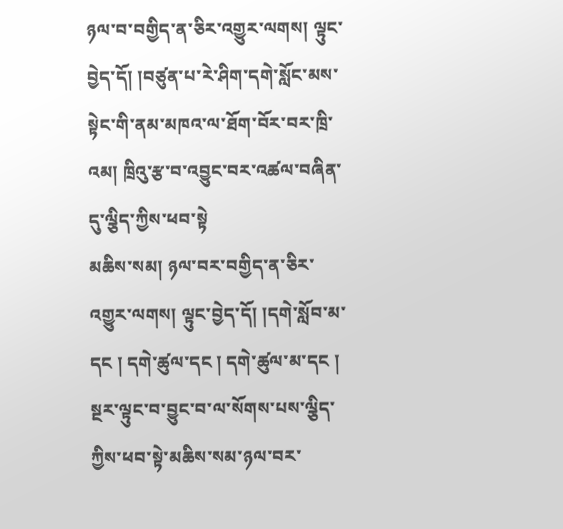ཉལ་བ་བགྱིད་ན་ཅིར་འགྱུར་ལགས། ལྟུང་བྱེད་དོ། །བཙུན་པ་རེ་ཤིག་དགེ་སློང་མས་སྟེང་གི་ནམ་མཁའ་ལ་ཐོག་བོར་བར་ཁྲི་འམ། ཁྲིའུ་རྩ་བ་འབྱུང་བར་འཚལ་བཞིན་དུ་ལྕིད་ཀྱིས་ཕབ་སྟེ
མཆིས་སམ། ཉལ་བར་བགྱིད་ན་ཅིར་འགྱུར་ལགས། ལྟུང་བྱེད་དོ། །དགེ་སློབ་མ་དང ། དགེ་ཚུལ་དང ། དགེ་ཚུལ་མ་དང ། སྔར་ལྟུང་བ་བྱུང་བ་ལ་སོགས་པས་ལྕིད་ཀྱིས་ཕབ་སྟེ་མཆིས་སམ་ཉལ་བར་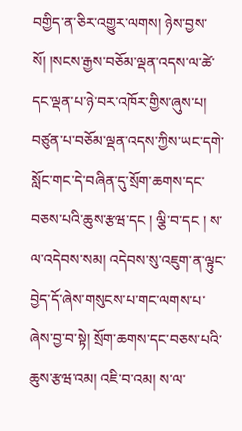བགྱིད་ན་ཅིར་འགྱུར་ལགས། ཉེས་བྱས་སོ། །སངས་རྒྱས་བཅོམ་ལྡན་འདས་ལ་ཚེ་དང་ལྡན་པ་ཉེ་བར་འཁོར་གྱིས་ཞུས་པ། བཙུན་པ་བཅོམ་ལྡན་འདས་ཀྱིས་ཡང་དགེ་སློང་གང་དེ་བཞིན་དུ་སྲོག་ཆགས་དང་བཅས་པའི་ཆུས་རྩཝ་དང ། ལྕི་བ་དང ། ས་ལ་འདེབས་སམ། འདེབས་སུ་འཇུག་ན་ལྟུང་བྱེད་དོ་ཞེས་གསུངས་པ་གང་ལགས་པ་ཞེས་བྱ་བ་སྟེ། སྲོག་ཆགས་དང་བཅས་པའི་ཆུས་རྩཝ་འམ། འཇི་བ་འམ། ས་ལ་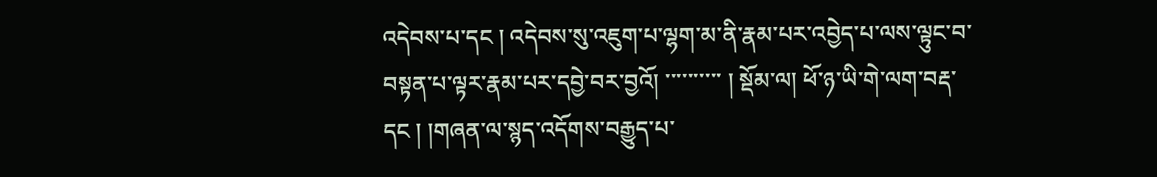འདེབས་པ་དང ། འདེབས་སུ་འཇུག་པ་ལྷག་མ་ནི་རྣམ་པར་འབྱེད་པ་ལས་ལྟུང་བ་བསྟན་པ་ལྟར་རྣམ་པར་དབྱེ་བར་བྱའོ། ་་་་་་་་་་ ། སྡོམ་ལ། ཕོ་ཉ་ཡི་གེ་ལག་བརྡ་དང ། །གཞན་ལ་སྙད་འདོགས་བརྒྱུད་པ་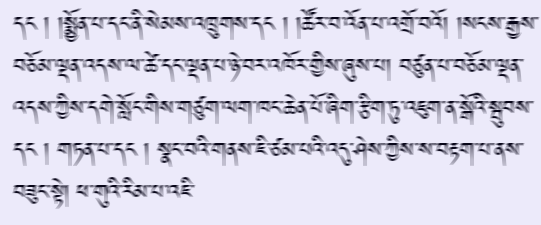དང ། །སྨྱོན་པ་དང་ནི་སེམས་འཁྲུགས་དང ། །ཚོར་བ་འོན་པ་འགྲོ་བའོ། །སངས་རྒྱས་བཅོམ་ལྡན་འདས་ལ་ཚེ་དང་ལྡན་པ་ཉེ་བར་འཁོར་གྱིས་ཞུས་པ། བཙུན་པ་བཅོམ་ལྡན་འདས་ཀྱིས་དགེ་སློང་གིས་གཙུག་ལག་ཁང་ཆེན་པོ་ཞིག་རྩིག་ཏུ་འཇུག་ན་སྒོའི་སྦུབས་དང ། གཏན་པ་དང ། སྣང་བའི་གནས་ཇི་ཙམ་པའི་འདུ་ཤེས་ཀྱིས་ས་བརྟག་པ་ནས་བཟུང་སྟེ། ཕ་གུའི་རིམ་པ་འཇི་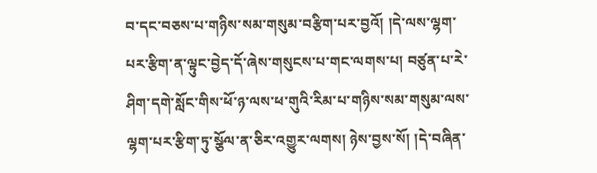བ་དང་བཅས་པ་གཉིས་སམ་གསུམ་བརྩིག་པར་བྱའོ། །དེ་ལས་ལྷག་པར་རྩིག་ན་ལྟུང་བྱེད་དོ་ཞེས་གསུངས་པ་གང་ལགས་པ། བཙུན་པ་རེ་ཤིག་དགེ་སློང་གིས་ཕོ་ཉ་ལས་ཕ་གུའི་རིམ་པ་གཉིས་སམ་གསུམ་ལས་ལྷག་པར་རྩིག་ཏུ་སྩོལ་ན་ཅིར་འགྱུར་ལགས། ཉེས་བྱས་སོ། །དེ་བཞིན་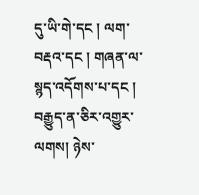དུ་ཡི་གེ་དང ། ལག་བརྡའ་དང ། གཞན་ལ་སྙད་འདོགས་པ་དང ། བརྒྱུད་ན་ཅིར་འགྱུར་ལགས། ཉེས་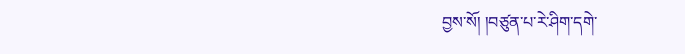བྱས་སོ། །བཙུན་པ་རེ་ཤིག་དགེ་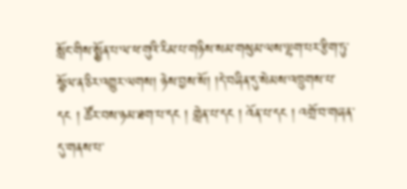སློང་གིས་སྨྱོན་པ་ལ་ཕ་གུའི་རིམ་པ་གཉིས་སམ་གསུམ་ལས་ལྷག་པར་རྩིག་ཏུ་སྩོལ་ན་ཅིར་འགྱུར་ལགས། ཉེས་བྱས་སོ། །དེ་བཞིན་དུ་སེམས་འཁྲུགས་པ་དང ། ཚོར་བས་ཉམ་ཐག་པ་དང ། གླེན་པ་དང ། འོན་པ་དང ། འགྲོ་བ་གཞན་དུ་གནས་པ་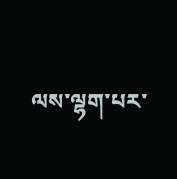ལས་ལྷག་པར་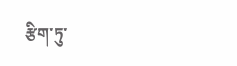རྩིག་ཏུ་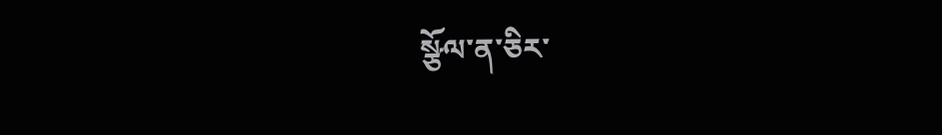སྩོལ་ན་ཅིར་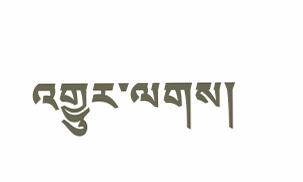འགྱུར་ལགས།